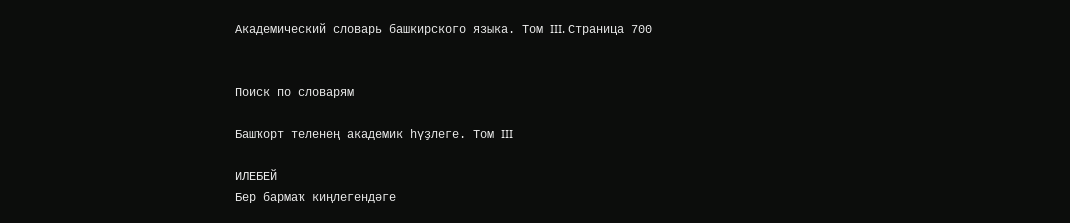Академический словарь башкирского языка. Том III. Страница 700


Поиск по словарям

Башҡорт теленең академик һүҙлеге. Том III

ИЛЕБЕЙ
Бер бармаҡ киңлегендәге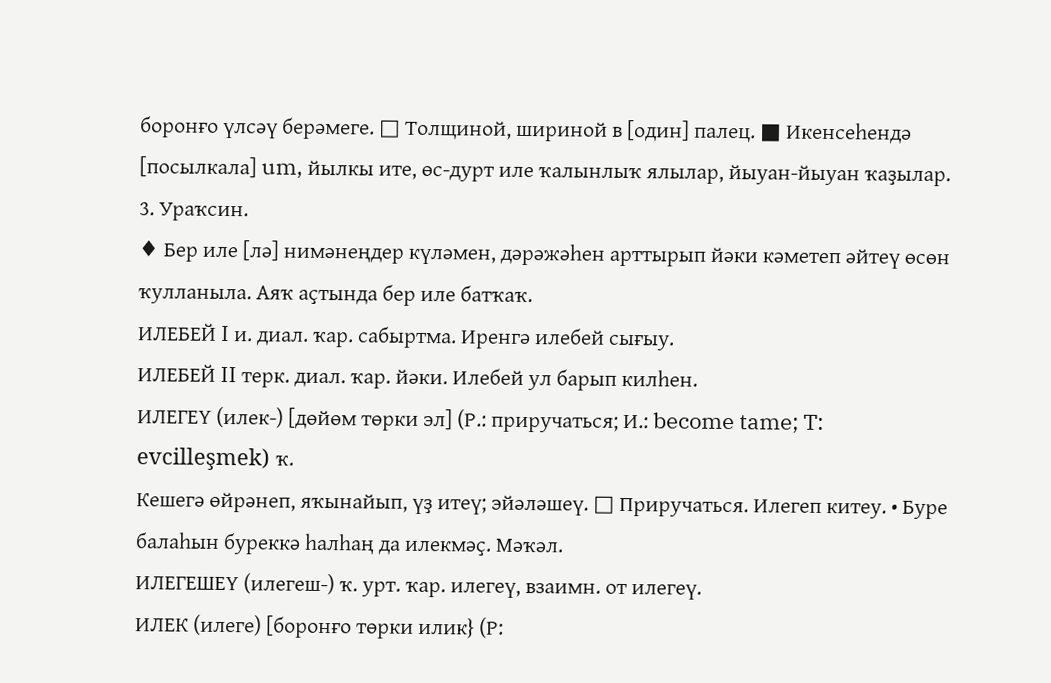боронғо үлсәү берәмеге. □ Толщиной, шириной в [один] палец. ■ Икенсеһендә [посылкала] um, йылкы ите, өс-дурт иле ҡалынлыҡ ялылар, йыуан-йыуан ҡаҙылар. 3. Ураҡсин.
♦ Бер иле [лә] нимәнеңдер күләмен, дәрәжәһен арттырып йәки кәметеп әйтеү өсөн ҡулланыла. Аяҡ аҫтында бер иле батҡаҡ.
ИЛЕБЕЙ I и. диал. ҡар. сабыртма. Иренгә илебей сығыу.
ИЛЕБЕЙ II терк. диал. ҡар. йәки. Илебей ул барып килһен.
ИЛЕГЕҮ (илек-) [дөйөм төрки эл] (Р.: приручаться; И.: become tame; T: evcilleşmek) ҡ.
Кешегә өйрәнеп, яҡынайып, үҙ итеү; эйәләшеү. □ Приручаться. Илегеп китеу. • Буре балаһын буреккә һалһаң да илекмәҫ. Мәҡәл.
ИЛЕГЕШЕҮ (илегеш-) ҡ. урт. ҡар. илегеү, взаимн. от илегеү.
ИЛЕК (илеге) [боронғо төрки илик} (Р: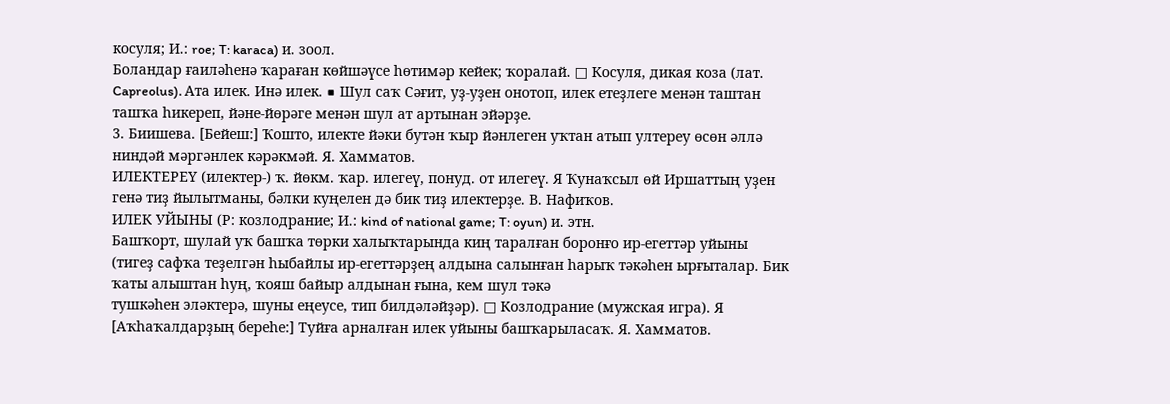косуля; И.: roe; T: karaca) и. зоол.
Боландар ғаиләһенә ҡараған көйшәүсе һөтимәр кейек; ҡоралай. □ Косуля, дикая коза (лат. Capreolus). Ата илек. Инә илек. ■ Шул саҡ Сәғит, уҙ-уҙен онотоп, илек етеҙлеге менән таштан ташҡа һикереп, йәне-йөрәге менән шул ат артынан эйәрҙе.
3. Биишева. [Бейеш:] Ҡошто, илекте йәки бутән ҡыр йәнлеген уҡтан атып ултереу өсөн әллә ниндәй мәргәнлек кәрәкмәй. Я. Хамматов.
ИЛЕКТЕРЕҮ (илектер-) ҡ. йөкм. ҡар. илегеү, понуд. от илегеү. Я Ҡунаҡсыл өй Иршаттың уҙен генә тиҙ йылытманы, бәлки куңелен дә бик тиҙ илектерҙе. В. Нафиҡов.
ИЛЕК УЙЫНЫ (Р: козлодрание; И.: kind of national game; T: oyun) и. этн.
Башҡорт, шулай уҡ башҡа төрки халыҡтарында киң таралған боронғо ир-егеттәр уйыны (тигеҙ сафҡа теҙелгән һыбайлы ир-егеттәрҙең алдына салынған һарыҡ тәкәһен ырғыталар. Бик ҡаты алыштан һуң, ҡояш байыр алдынан ғына, кем шул тәкә
тушкәһен эләктерә, шуны еңеусе, тип билдәләйҙәр). □ Козлодрание (мужская игра). Я [Аҡһаҡалдарҙың береһе:] Туйға арналған илек уйыны башҡарыласаҡ. Я. Хамматов.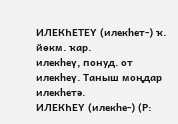ИЛЕКҺЕТЕҮ (илекһет-) ҡ. йөкм. ҡар.
илекһеү, понуд. от илекһеү. Таныш моңдар илекһетә.
ИЛЕКҺЕҮ (илекһе-) (Р: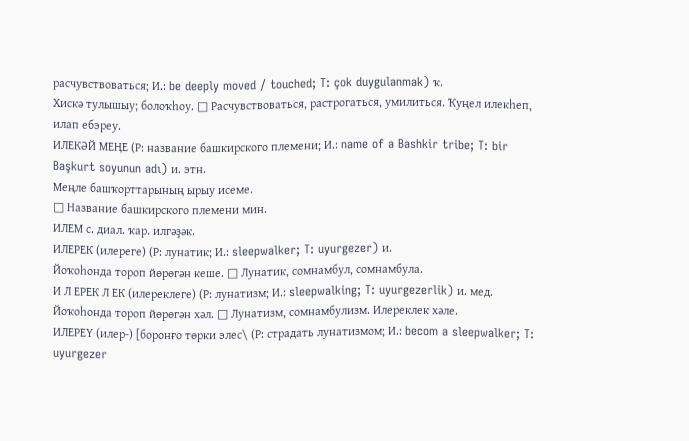расчувствоваться; И.: be deeply moved / touched; T: çok duygulanmak) ҡ.
Хискә тулышыу; болоҡһоу. □ Расчувствоваться, растрогаться, умилиться. Ҡуңел илекһеп, илап ебэреу.
ИЛЕКӘЙ МЕҢЕ (Р: название башкирского племени; И.: name of a Bashkir tribe; T: bir Başkurt soyunun adı) и. этн.
Меңле башҡорттарының ырыу исеме.
□ Название башкирского племени мин.
ИЛЕМ с. диал. ҡар. илгәҙәк.
ИЛЕРЕК (илереге) (Р: лунатик; И.: sleepwalker; T: uyurgezer) и.
Йоҡоһонда тороп йөрөгән кеше. □ Лунатик, сомнамбул, сомнамбула.
И Л ЕРЕК Л ЕК (илереклеге) (Р: лунатизм; И.: sleepwalking; T: uyurgezerlik) и. мед.
Йоҡоһонда тороп йөрөгән хәл. □ Лунатизм, сомнамбулизм. Илереклек хәле.
ИЛЕРЕҮ (илер-) [боронғо төрки элес\ (Р: страдать лунатизмом; И.: becom a sleepwalker; T: uyurgezer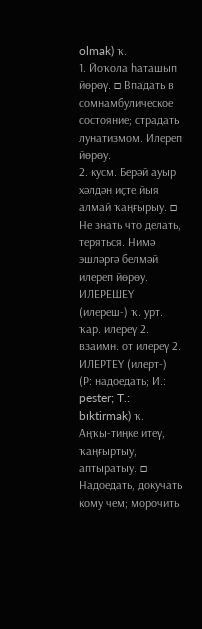olmak) ҡ.
1. Йоҡола һаташып йөрөү. □ Впадать в сомнамбулическое состояние; страдать лунатизмом. Илереп йөрөу.
2. кусм. Берәй ауыр хәлдән иҫте йыя алмай ҡаңғырыу. □ Не знать что делать, теряться. Нимә эшләргә белмәй илереп йөрөу.
ИЛЕРЕШЕҮ (илереш-) ҡ. урт. ҡар. илереү 2. взаимн. от илереү 2.
ИЛЕРТЕҮ (илерт-) (Р: надоедать; И.: pester; T.: bıktirmak) ҡ.
Аңҡы-тиңке итеү, ҡаңғыртыу, аптыратыу. □ Надоедать, докучать кому чем; морочить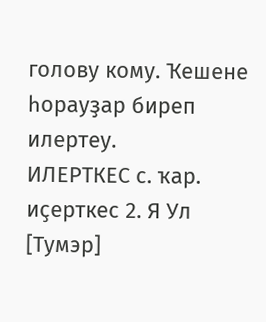голову кому. Ҡешене һорауҙар биреп илертеу.
ИЛЕРТКЕС с. ҡар. иҫерткес 2. Я Ул [Тумэр]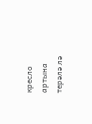кресло артына терәлә лә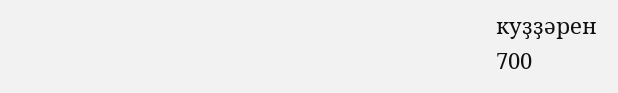куҙҙәрен
700